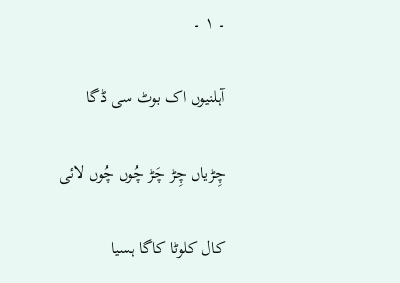۔ ۱ ۔

آہلنیوں اک بوٹ سی ڈگا

چِڑیاں چِڑ چَڑ چُوں چُوں لائی

کال کلوٹا کاگا ہسیا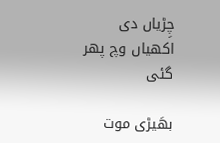چِڑیاں دی اکھیاں وچ پھر گئی

بھَیڑی موت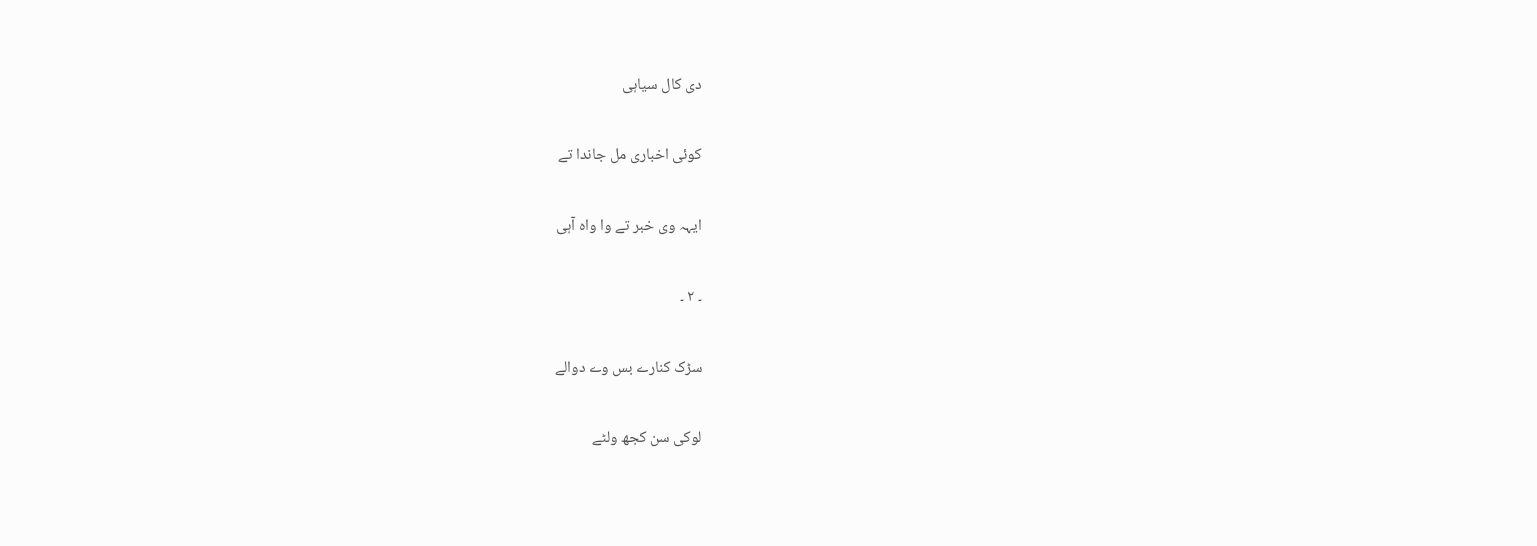دی کال سیاہی

کوئی اخباری مل جاندا تے

ایہہ وی خبر تے وا واہ آہی

۔ ۲ ۔

سڑک کنارے بس وے دوالے

لوکی سن کجھ ولٹے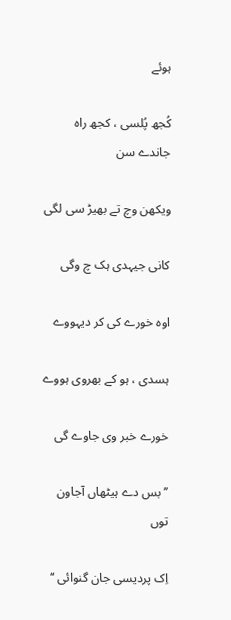ہوئے

کُجھ پُلسی ، کجھ راہ جاندے سن

ویکھن وچ تے بھیڑ سی لگی

کانی جیہدی ہک چ وگی

اوہ خورے کی کر دیہووے

ہسدی ، ہو کے بھروی ہووے

خورے خبر وی جاوے گی

’’بس دے ہیٹھاں آجاون توں

اِک پردیسی جان گنوائی ‘‘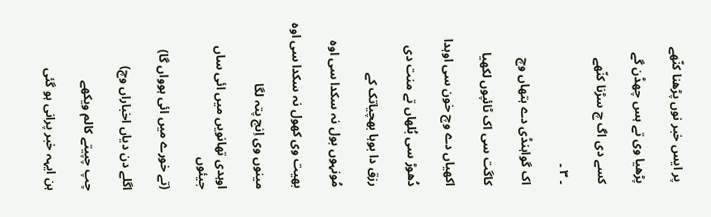پر ایس خبر نوں پڑھنا کنّھے

پڑھیا وی تے ہس چھڈن گے

کسے دی اگ چ سڑنا کنّھے

۔ ۳ ۔

اک گواہنڈی دے ہتھاں وچ

کاگت سی اک ٹائپوں لکھیا

اکھیاں دے وچ خون سی اوہدا

دُھوڑ سی بُلھاں تے منت دی

رزق دا بوہا بھچیاتک کے

مُونہوں بول نہ سکدا سی اوہ

بھیت وی کھول نہ سکدا سی اوہ

مینوں وی اِنج پتہ لگا

اوہدی تھانویں میں ائی ساں جیئوں

(تے خورے میں ائی ہوواں گا)

اگلے دن دیاں اخباراں وچ)

چپ چپیتے کالم ویکھے

ہن ایہہ خبر پرانی ہو گئی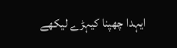ایہدا چھپنا کیہڑے لیکھے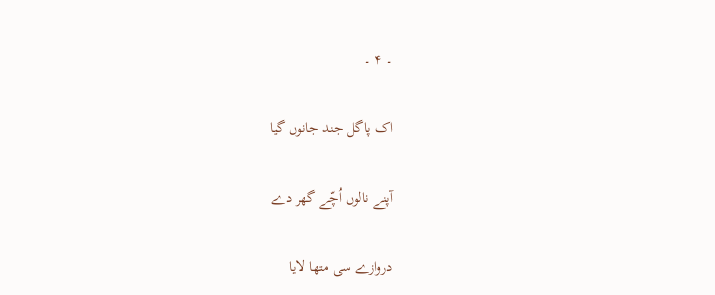۔ ۴ ۔

اک پاگل جند جانوں گیا

آپنے نالوں اُچّے گھر دے

دروازے سی متھا لایا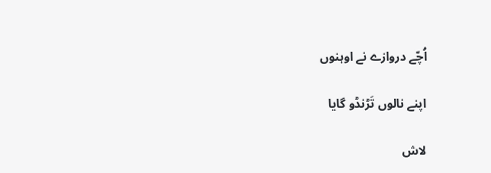اُچّے دروازے نے اوہنوں

اپنے نالوں تَڑنڈو گایا

لاش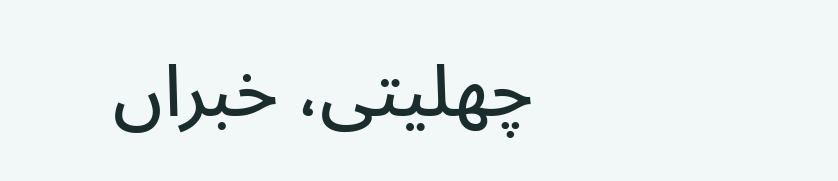چھلیتی، خبراں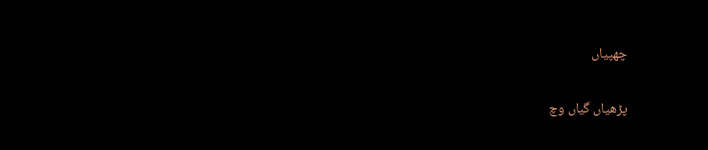چھپیاں

پڑھیاں گیاں وچ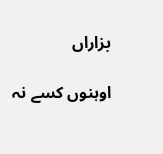بزاراں

اوہنوں کسے نہ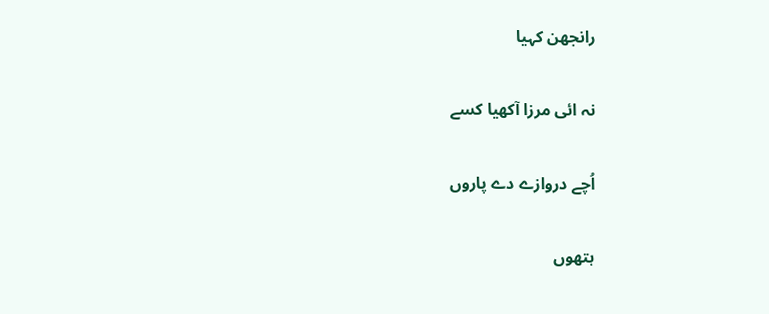رانجھن کہیا

نہ ائی مرزا آکھیا کسے

اُچے دروازے دے پاروں

ہتھوں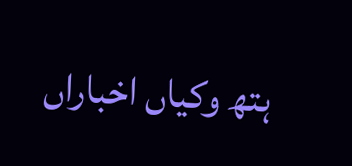ہتھ وکیاں اخباراں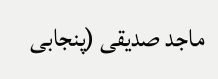ماجد صدیقی (پنجابی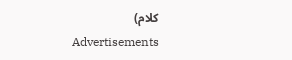کلام)
Advertisements